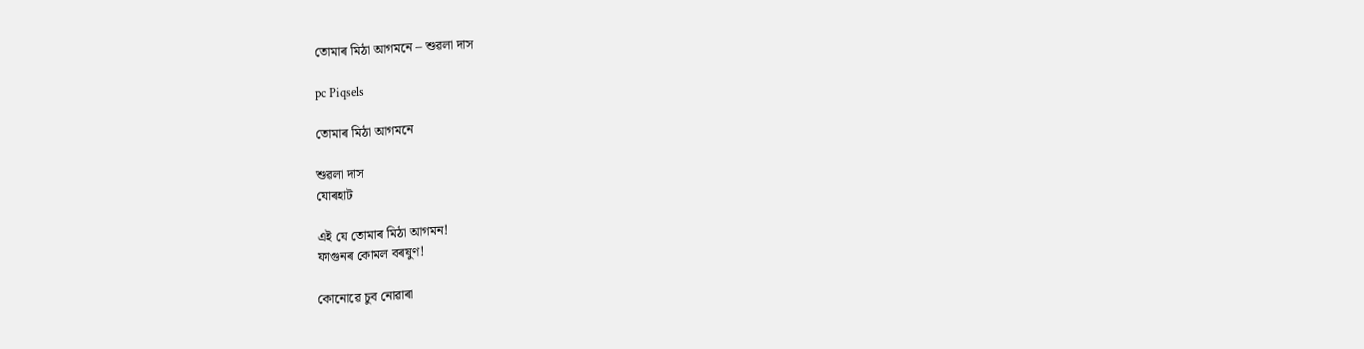তোমাৰ মিঠা আগমনে – শুৱলা দাস

pc Piqsels

তোমাৰ মিঠা আগমনে

শুৱলা দাস
যোৰহাট

এই যে তোমাৰ মিঠা আগমন!
ফাগুনৰ কোমল বৰষুণ!

কোনোৱে চুব নোৱাৰা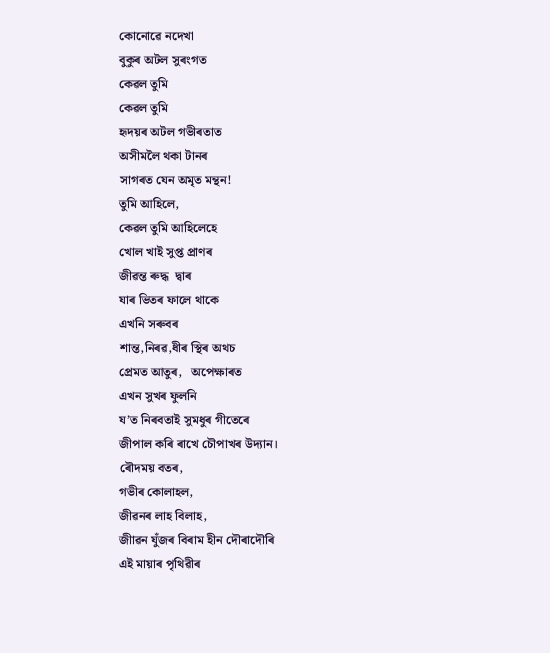কোনোৱে নদেখা
বুকুৰ অটল সুৰংগত
কেৱল তুমি
কেৱল তুমি
হৃদয়ৰ অটল গভীৰতাত
অসীমলৈ থকা টানৰ
সাগৰত যেন অমৃত মন্থন!
তুমি আহিলে,
কেৱল তুমি আহিলেহে
খোল খাই সুপ্ত প্ৰাণৰ
জীৱন্ত ৰুদ্ধ  দ্বাৰ
যাৰ ভিতৰ ফালে থাকে
এখনি সৰুবৰ
শান্ত,নিৰৱ,ধীৰ স্থিৰ অথচ
প্ৰেমত আতুৰ,   অপেক্ষাৰত
এখন সুখৰ ফুলনি
য’ত নিৰবতাই সুমধুৰ গীতেৰে
জীপাল কৰি ৰাখে চৌপাখৰ উদ্যান।
ৰৌদময় বতৰ,
গভীৰ কোলাহল,
জীৱনৰ লাহ বিলাহ,
জীাৱন যুঁজৰ বিৰাম হীন দৌৰাদৌৰি
এই মায়াৰ পৃথিৱীৰ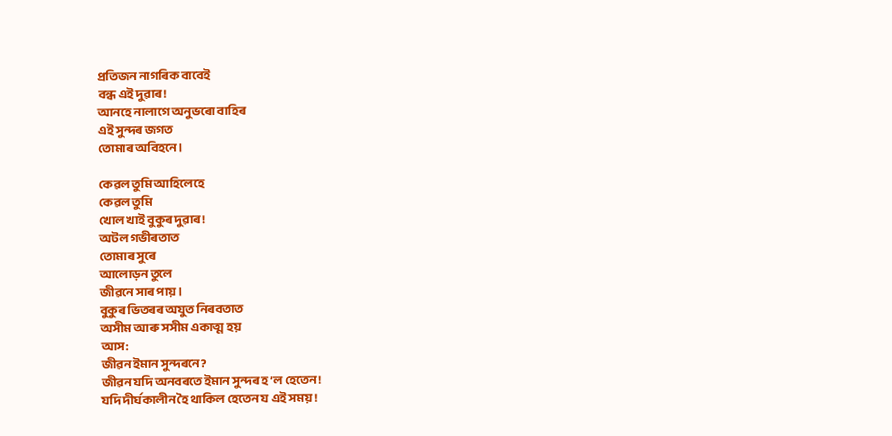প্ৰতিজন নাগৰিক বাবেই
বন্ধ এই দুৱাৰ!
আনহে নালাগে অনুভৰো বাহিৰ
এই সুন্দৰ জগত
তোমাৰ অবিহনে।

কেৱল তুমি আহিলেহে
কেৱল তুমি
খোল খাই বুকুৰ দুৱাৰ!
অটল গভীৰতাত
তোমাৰ সুৰে
আলোড়ন তুলে
জীৱনে সাৰ পায় ।
বুকুৰ ভিতৰৰ অযুত নিৰবতাত
অসীম আৰু সসীম একাত্ম হয়
আস:
জীৱন ইমান সুন্দৰনে?
জীৱন যদি অনবৰতে ইমান সুন্দৰ হ’ল হেতেন!
যদি দীৰ্ঘকালীন হৈ থাকিল হেতেন য এই সময়!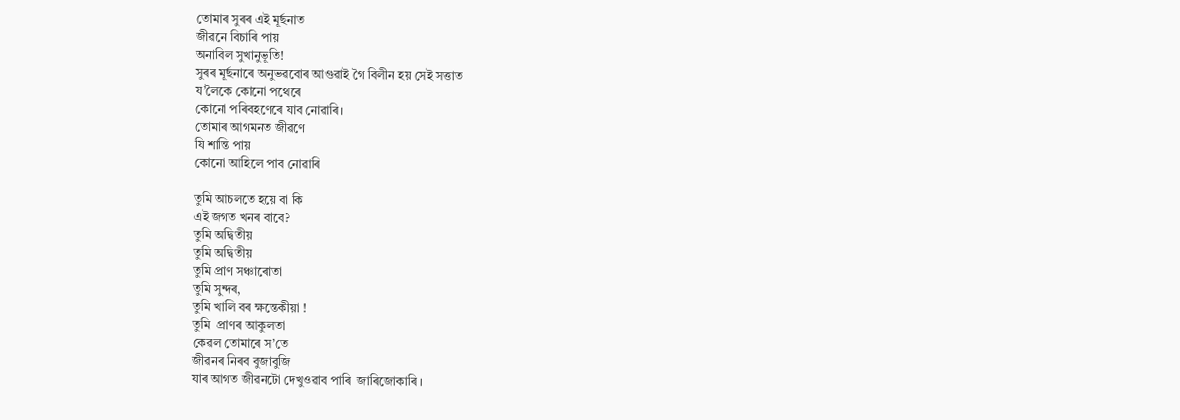তোমাৰ সুৰৰ এই মূৰ্ছনাত
জীৱনে বিচাৰি পায়
অনাবিল সুখানুভূতি!
সুৰৰ মূৰ্ছনাৰে অনুভৱবোৰ আগুৱাই গৈ বিলীন হয় সেই সত্তাত
য’লৈকে কোনো পথেৰে
কোনো পৰিবহণেৰে যাব নোৱাৰি।
তোমাৰ আগমনত জীৱণে
যি শান্তি পায়
কোনো আহিলে পাব নোৱাৰি

তুমি আচলতে হয়ে বা কি
এই জগত খনৰ বাবে?
তুমি অদ্বিতীয়
তুমি অদ্বিতীয়
তুমি প্ৰাণ সঞ্চাৰোতা
তুমি সুন্দৰ,
তুমি খালি বৰ ক্ষন্তেকীয়া !
তুমি  প্ৰাণৰ আকুলতা
কেৱল তোমাৰে স’তে
জীৱনৰ নিৰব বুজাবুজি
যাৰ আগত জীৱনটো দেখুওৱাব পাৰি  জাৰিজোকাৰি ।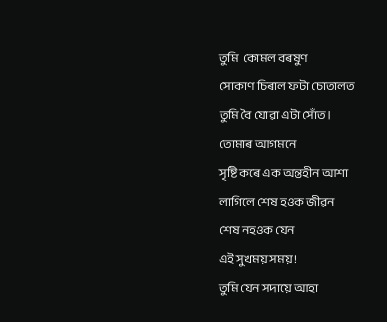তুমি  কোমল বৰষুণ
সোকাণ চিৰাল ফটা চোতালত
তুমি বৈ যোৱা এটা সোঁত।
তোমাৰ আগমনে
সৃষ্টি কৰে এক অন্তহীন আশা
লাগিলে শেষ হওক জীৱন
শেষ নহওক যেন
এই সুখময় সময় !
তুমি যেন সদায়ে আহা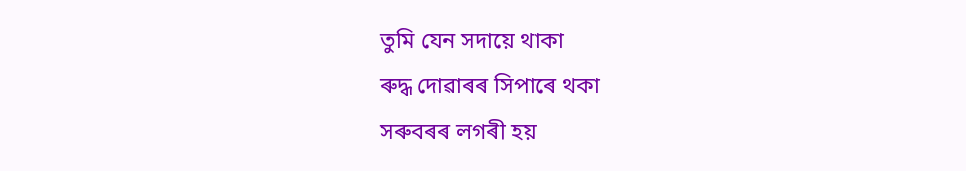তুমি যেন সদায়ে থাকা
ৰুদ্ধ দোৱাৰৰ সিপাৰে থকা
সৰুবৰৰ লগৰী হয়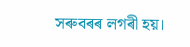সৰুবৰৰ লগৰী হয়।